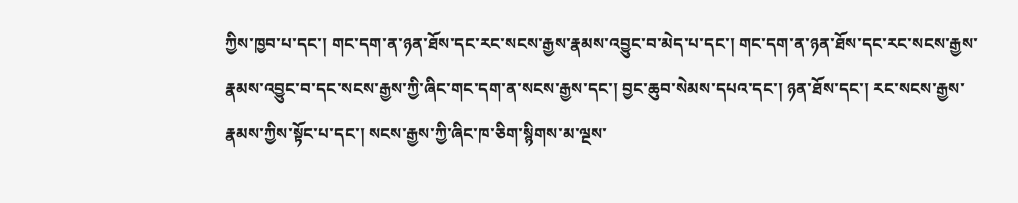ཀྱིས་ཁྱབ་པ་དང་། གང་དག་ན་ཉན་ཐོས་དང་རང་སངས་རྒྱས་རྣམས་འབྱུང་བ་མེད་པ་དང་། གང་དག་ན་ཉན་ཐོས་དང་རང་སངས་རྒྱས་རྣམས་འབྱུང་བ་དང་སངས་རྒྱས་ཀྱི་ཞིང་གང་དག་ན་སངས་རྒྱས་དང་། བྱང་ཆུབ་སེམས་དཔའ་དང་། ཉན་ཐོས་དང་། རང་སངས་རྒྱས་རྣམས་ཀྱིས་སྟོང་པ་དང་། སངས་རྒྱས་ཀྱི་ཞིང་ཁ་ཅིག་སྙིགས་མ་ལྔས་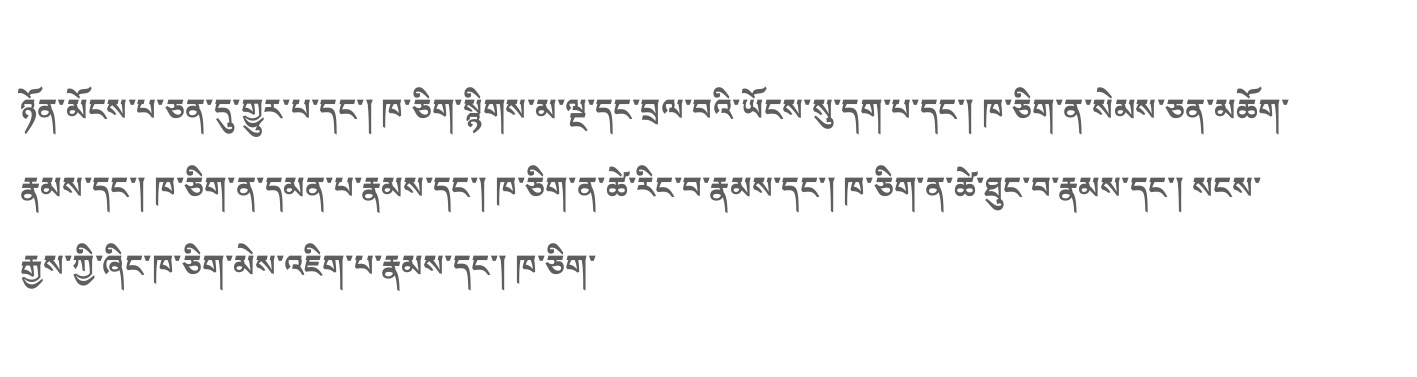ཉོན་མོངས་པ་ཅན་དུ་གྱུར་པ་དང་། ཁ་ཅིག་སྙིགས་མ་ལྔ་དང་བྲལ་བའི་ཡོངས་སུ་དག་པ་དང་། ཁ་ཅིག་ན་སེམས་ཅན་མཆོག་རྣམས་དང་། ཁ་ཅིག་ན་དམན་པ་རྣམས་དང་། ཁ་ཅིག་ན་ཚེ་རིང་བ་རྣམས་དང་། ཁ་ཅིག་ན་ཚེ་ཐུང་བ་རྣམས་དང་། སངས་རྒྱས་ཀྱི་ཞིང་ཁ་ཅིག་མེས་འཇིག་པ་རྣམས་དང་། ཁ་ཅིག་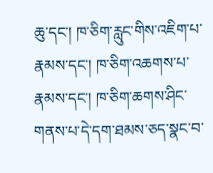ཆུ་དང་། ཁ་ཅིག་རླུང་གིས་འཇིག་པ་རྣམས་དང་། ཁ་ཅིག་འཆགས་པ་རྣམས་དང་། ཁ་ཅིག་ཆགས་ཤིང་གནས་པ་དེ་དག་ཐམས་ཅད་སྣང་བ་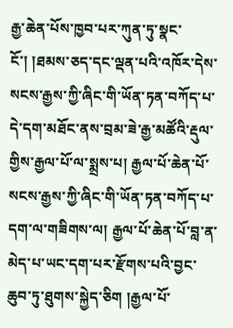རྒྱ་ཆེན་པོས་ཁྱབ་པར་ཀུན་ཏུ་སྣང་ངོ་། །ཐམས་ཅད་དང་ལྡན་པའི་འཁོར་དེས་སངས་རྒྱས་ཀྱི་ཞིང་གི་ཡོན་ཏན་བཀོད་པ་དེ་དག་མཐོང་ནས་བྲམ་ཟེ་རྒྱ་མཚོའི་རྡུལ་གྱིས་རྒྱལ་པོ་ལ་སྨྲས་པ། རྒྱལ་པོ་ཆེན་པོ་སངས་རྒྱས་ཀྱི་ཞིང་གི་ཡོན་ཏན་བཀོད་པ་དག་ལ་གཟིགས་ལ། རྒྱལ་པོ་ཆེན་པོ་བླ་ན་མེད་པ་ཡང་དག་པར་རྫོགས་པའི་བྱང་ཆུབ་ཏུ་ཐུགས་སྐྱེད་ཅིག །རྒྱལ་པོ་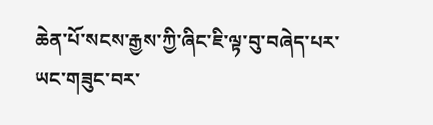ཆེན་པོ་སངས་རྒྱས་ཀྱི་ཞིང་ཇི་ལྟ་བུ་བཞེད་པར་ཡང་གཟུང་བར་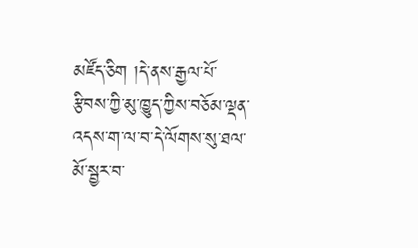མཛོད་ཅིག །དེ་ནས་རྒྱལ་པོ་རྩིབས་ཀྱི་མུ་ཁྱུད་ཀྱིས་བཅོམ་ལྡན་འདས་ག་ལ་བ་དེ་ལོགས་སུ་ཐལ་མོ་སྦྱར་བ་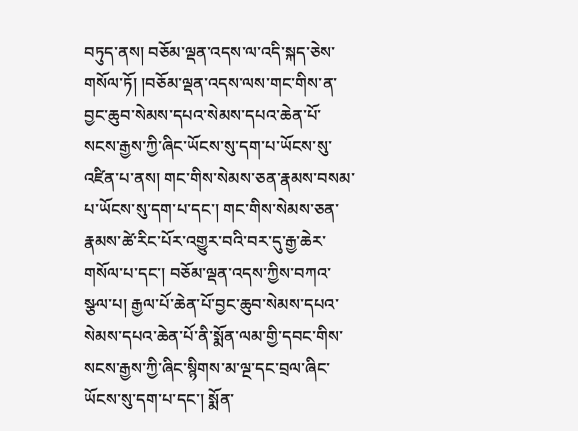བཏུད་ནས། བཅོམ་ལྡན་འདས་ལ་འདི་སྐད་ཅེས་གསོལ་ཏོ། །བཅོམ་ལྡན་འདས་ལས་གང་གིས་ན་བྱང་ཆུབ་སེམས་དཔའ་སེམས་དཔའ་ཆེན་པོ་སངས་རྒྱས་ཀྱི་ཞིང་ཡོངས་སུ་དག་པ་ཡོངས་སུ་འཛིན་པ་ནས། གང་གིས་སེམས་ཅན་རྣམས་བསམ་པ་ཡོངས་སུ་དག་པ་དང་། གང་གིས་སེམས་ཅན་རྣམས་ཚེ་རིང་པོར་འགྱུར་བའི་བར་དུ་རྒྱ་ཆེར་གསོལ་པ་དང་། བཅོམ་ལྡན་འདས་ཀྱིས་བཀའ་སྩལ་པ། རྒྱལ་པོ་ཆེན་པོ་བྱང་ཆུབ་སེམས་དཔའ་སེམས་དཔའ་ཆེན་པོ་ནི་སྨོན་ལམ་གྱི་དབང་གིས་སངས་རྒྱས་ཀྱི་ཞིང་སྙིགས་མ་ལྔ་དང་བྲལ་ཞིང་ཡོངས་སུ་དག་པ་དང་། སྨོན་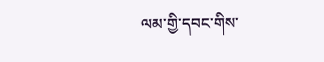ལམ་གྱི་དབང་གིས་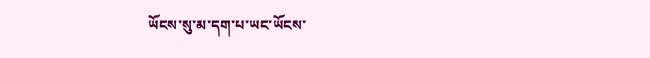ཡོངས་སུ་མ་དག་པ་ཡང་ཡོངས་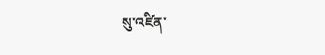སུ་འཛིན་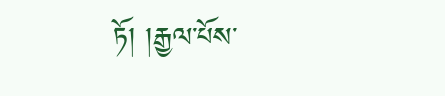ཏོ། །རྒྱལ་པོས་